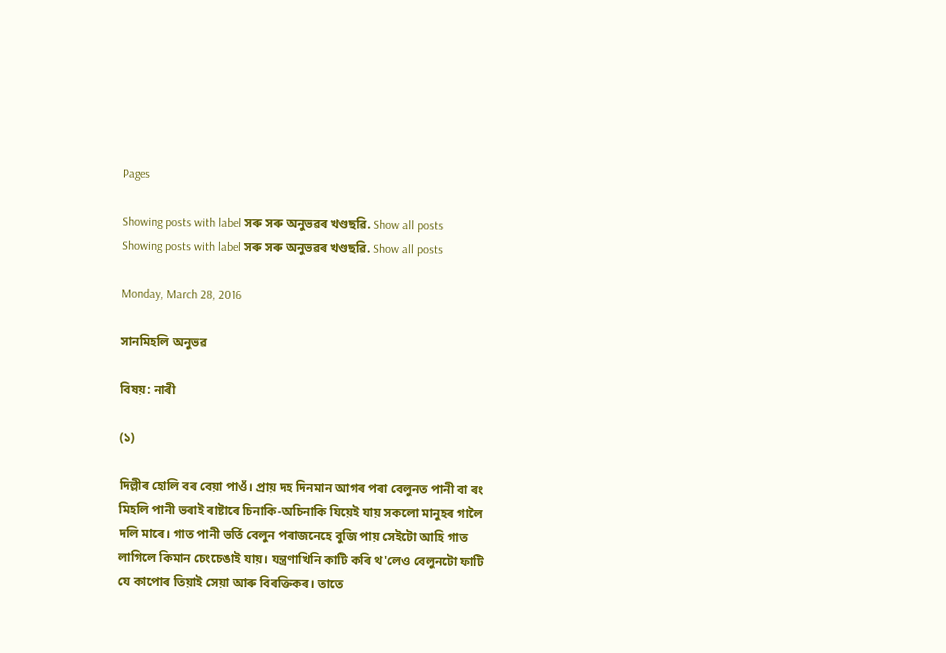Pages

Showing posts with label সৰু সৰু অনুভৱৰ খণ্ডছৱি. Show all posts
Showing posts with label সৰু সৰু অনুভৱৰ খণ্ডছৱি. Show all posts

Monday, March 28, 2016

সানমিহলি অনুভৱ

বিষয়: নাৰী

(১)

দিল্লীৰ হোলি বৰ বেয়া পাওঁ। প্ৰায় দহ দিনমান আগৰ পৰা বেলুনত পানী বা ৰং মিহলি পানী ভৰাই ৰাষ্টাৰে চিনাকি-অচিনাকি যিয়েই যায় সকলো মানুহৰ গালৈ দলি মাৰে। গাত পানী ভৰ্তি বেলুন পৰাজনেহে বুজি পায় সেইটো আহি গাত লাগিলে কিমান চেংচেঙাই যায়। যন্ত্ৰণাখিনি কাটি কৰি থ'লেও বেলুনটো ফাটি যে কাপোৰ তিয়াই সেয়া আৰু বিৰক্তিকৰ। তাতে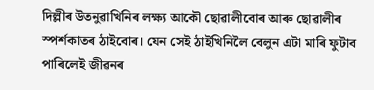দিল্লীৰ উতনুৱাখিনিৰ লক্ষ্য আকৌ ছোৱালীবোৰ আৰু ছোৱালীৰ স্পৰ্শকাতৰ ঠাইবোৰ। যেন সেই ঠাইখিনিলৈ বেলুন এটা মাৰি ফুটাব পাৰিলেই জীৱনৰ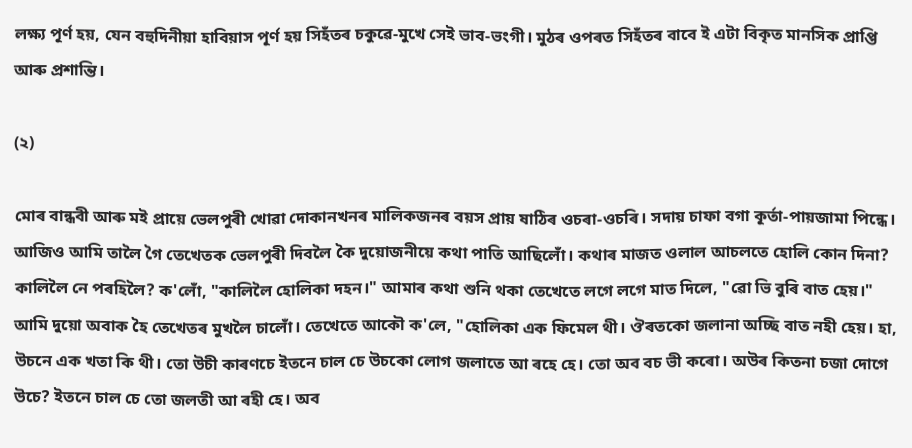লক্ষ্য পূৰ্ণ হয়, যেন বহুদিনীয়া হাবিয়াস পূৰ্ণ হয় সিহঁতৰ চকুৱে-মুখে সেই ভাব-ভংগী। মুঠৰ ওপৰত সিহঁতৰ বাবে ই এটা বিকৃত মানসিক প্ৰাপ্তি আৰু প্ৰশান্তি।

(২)

মোৰ বান্ধবী আৰু মই প্ৰায়ে ভেলপুৰী খোৱা দোকানখনৰ মালিকজনৰ বয়স প্ৰায় ষাঠিৰ ওচৰা-ওচৰি। সদায় চাফা বগা কূৰ্তা-পায়জামা পিন্ধে। আজিও আমি তালৈ গৈ তেখেতক ভেলপুৰী দিবলৈ কৈ দুয়োজনীয়ে কথা পাতি আছিলোঁ। কথাৰ মাজত ওলাল আচলতে হোলি কোন দিনা? কালিলৈ নে পৰহিলৈ? ক'লোঁ, "কালিলৈ হোলিকা দহন।" আমাৰ কথা শুনি থকা তেখেতে লগে লগে মাত দিলে, "ৱো ভি বুৰি বাত হেয়।" আমি দুয়ো অবাক হৈ তেখেতৰ মুখলৈ চালোঁ। তেখেতে আকৌ ক'লে, "হোলিকা এক ফিমেল থী। ঔৰতকো জলানা অচ্ছি বাত নহী হেয়। হা, উচনে এক খতা কি থী। তো উচী কাৰণচে ইতনে চাল চে উচকো লোগ জলাতে আ ৰহে হে। তো অব বচ ভী কৰো। অউৰ কিতনা চজা দোগে উচে? ইতনে চাল চে তো জলতী আ ৰহী হে। অব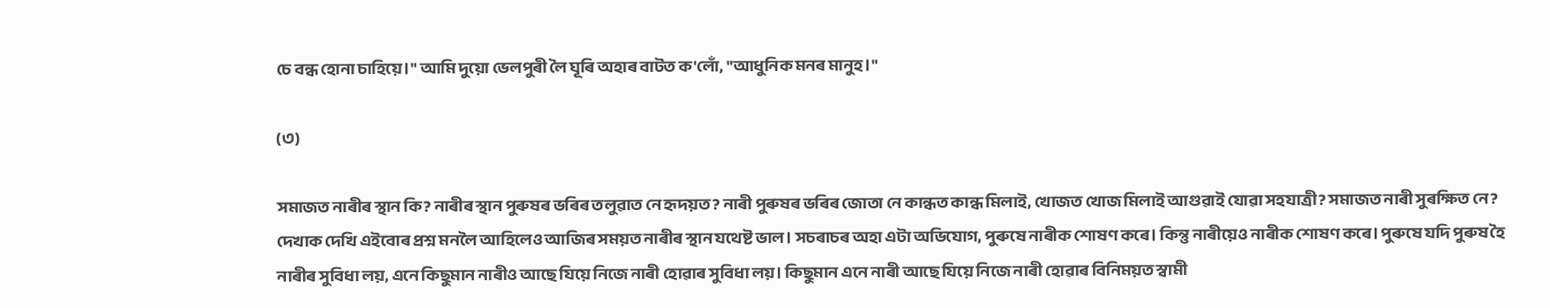চে বন্ধ হোনা চাহিয়ে।" আমি দুয়ো ভেলপুৰী লৈ ঘূৰি অহাৰ বাটত ক'লোঁ, "আধুনিক মনৰ মানুহ।"

(৩)

সমাজত নাৰীৰ স্থান কি? নাৰীৰ স্থান পুৰুষৰ ভৰিৰ তলুৱাত নে হৃদয়ত? নাৰী পুৰুষৰ ভৰিৰ জোতা নে কান্ধত কান্ধ মিলাই, খোজত খোজ মিলাই আগুৱাই যোৱা সহযাত্ৰী? সমাজত নাৰী সুৰক্ষিত নে? দেখাক দেখি এইবোৰ প্ৰশ্ন মনলৈ আহিলেও আজিৰ সময়ত নাৰীৰ স্থান যথেষ্ট ভাল। সচৰাচৰ অহা এটা অভিযোগ, পুৰুষে নাৰীক শোষণ কৰে। কিন্তু নাৰীয়েও নাৰীক শোষণ কৰে। পুৰুষে যদি পুৰুষ হৈ নাৰীৰ সুবিধা লয়, এনে কিছুমান নাৰীও আছে যিয়ে নিজে নাৰী হোৱাৰ সুবিধা লয়। কিছুমান এনে নাৰী আছে যিয়ে নিজে নাৰী হোৱাৰ বিনিময়ত স্বামী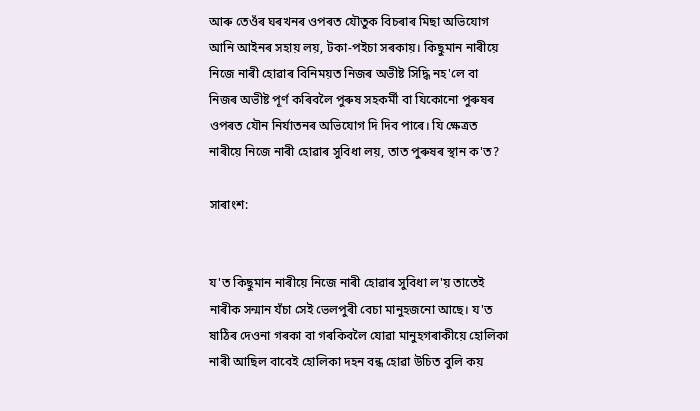আৰু তেওঁৰ ঘৰখনৰ ওপৰত যৌতুক বিচৰাৰ মিছা অভিযোগ আনি আইনৰ সহায় লয়, টকা-পইচা সৰকায়। কিছুমান নাৰীয়ে নিজে নাৰী হোৱাৰ বিনিময়ত নিজৰ অভীষ্ট সিদ্ধি নহ'লে বা নিজৰ অভীষ্ট পূৰ্ণ কৰিবলৈ পুৰুষ সহকৰ্মী বা যিকোনো পুৰুষৰ ওপৰত যৌন নিৰ্যাতনৰ অভিযোগ দি দিব পাৰে। যি ক্ষেত্ৰত নাৰীয়ে নিজে নাৰী হোৱাৰ সুবিধা লয়, তাত পুৰুষৰ স্থান ক'ত?

সাৰাংশ:


য'ত কিছুমান নাৰীয়ে নিজে নাৰী হোৱাৰ সুবিধা ল'য় তাতেই নাৰীক সন্মান যঁচা সেই ভেলপুৰী বেচা মানুহজনো আছে। য'ত ষাঠিৰ দেওনা গৰকা বা গৰকিবলৈ যোৱা মানুহগৰাকীয়ে হোলিকা নাৰী আছিল বাবেই হোলিকা দহন বন্ধ হোৱা উচিত বুলি কয়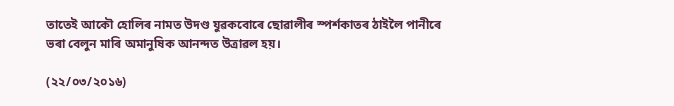তাতেই আকৌ হোলিৰ নামত উদণ্ড যুৱকবোৰে ছোৱালীৰ স্পৰ্শকাতৰ ঠাইলৈ পানীৰে ভৰা বেলুন মাৰি অমানুষিক আনন্দত উত্ৰাৱল হয়।

(২২/০৩/২০১৬)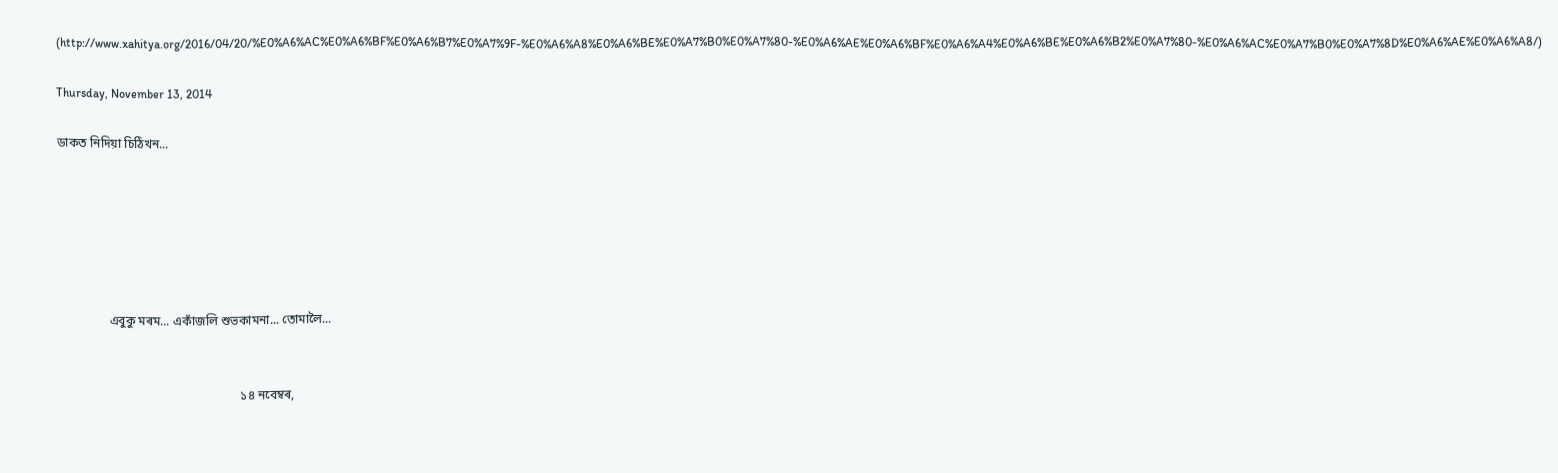(http://www.xahitya.org/2016/04/20/%E0%A6%AC%E0%A6%BF%E0%A6%B7%E0%A7%9F-%E0%A6%A8%E0%A6%BE%E0%A7%B0%E0%A7%80-%E0%A6%AE%E0%A6%BF%E0%A6%A4%E0%A6%BE%E0%A6%B2%E0%A7%80-%E0%A6%AC%E0%A7%B0%E0%A7%8D%E0%A6%AE%E0%A6%A8/)

Thursday, November 13, 2014

ডাকত নিদিয়া চিঠিখন...






                 এবুকু মৰম... একাঁজলি শুভকামনা... তোমালৈ...


                                                           ১৪ নবেম্বৰ,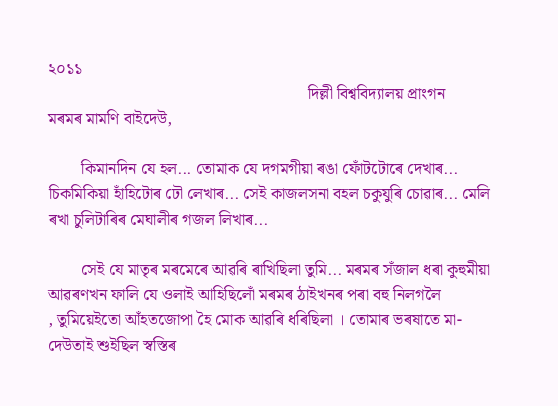২০১১
                                                               দিল্লী বিশ্ববিদ্যালয় প্রাংগন
মৰমৰ মামণি বাইদেউ,

        কিমানদিন যে হল... তোমাক যে দগমগীয়া ৰঙা ফোঁটটোৰে দেখাৰ... চিকমিকিয়া হাঁহিটোৰ ঢৌ লেখাৰ... সেই কাজলসনা বহল চকুযুৰি চোৱাৰ... মেলি ৰখা চুলিটাৰিৰ মেঘালীৰ গজল লিখাৰ...

        সেই যে মাতৃৰ মৰমেৰে আৱৰি ৰাখিছিলা তুমি... মৰমৰ সঁজাল ধৰা কুহুমীয়া আৱৰণখন ফালি যে ওলাই আহিছিলোঁ মৰমৰ ঠাইখনৰ পৰা বহু নিলগলৈ
, তুমিয়েইতো আঁহতজোপা হৈ মোক আৱৰি ধৰিছিলা । তোমাৰ ভৰষাতে মা-দেউতাই শুইছিল স্বস্তিৰ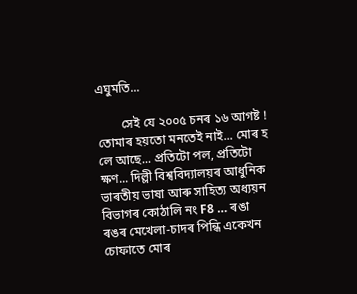এঘুমতি...

        সেই যে ২০০৫ চনৰ ১৬ আগষ্ট ! তোমাৰ হয়তো মনতেই নাই... মোৰ হ
লে আছে... প্রতিটো পল, প্রতিটো ক্ষণ... দিল্লী বিশ্ববিদ্যালয়ৰ আধুনিক ভাৰতীয় ভাষা আৰু সাহিত্য অধ্যয়ন বিভাগৰ কোঠালি নং F8 … ৰঙা ৰঙৰ মেখেলা-চাদৰ পিন্ধি একেখন চোফাতে মোৰ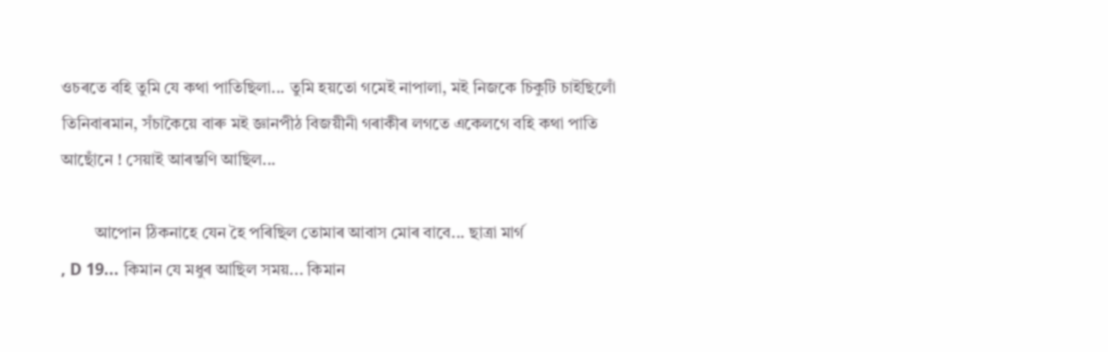ওচৰতে বহি তুমি যে কথা পাতিছিলা... তুমি হয়তো গমেই নাপালা, মই নিজকে চিকুটি চাইছিলোঁ তিনিবাৰমান, সঁচাকৈয়ে বাৰু মই জ্ঞানপীঠ বিজয়ীনী গৰাকীৰ লগতে একেলগে বহি কথা পাতি আছোঁনে ! সেয়াই আৰম্ভণি আছিল...

        আপোন ঠিকনাহে যেন হৈ পৰিছিল তোমাৰ আবাস মোৰ বাবে... ছাত্রা মার্গ
, D 19... কিমান যে মধুৰ আছিল সময়... কিমান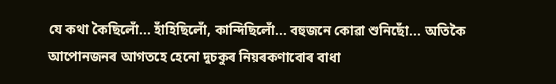যে কথা কৈছিলোঁ... হাঁহিছিলোঁ, কান্দিছিলোঁ... বহুজনে কোৱা শুনিছোঁ... অতিকৈ আপোনজনৰ আগতহে হেনো দুচকুৰ নিয়ৰকণাবোৰ বাধা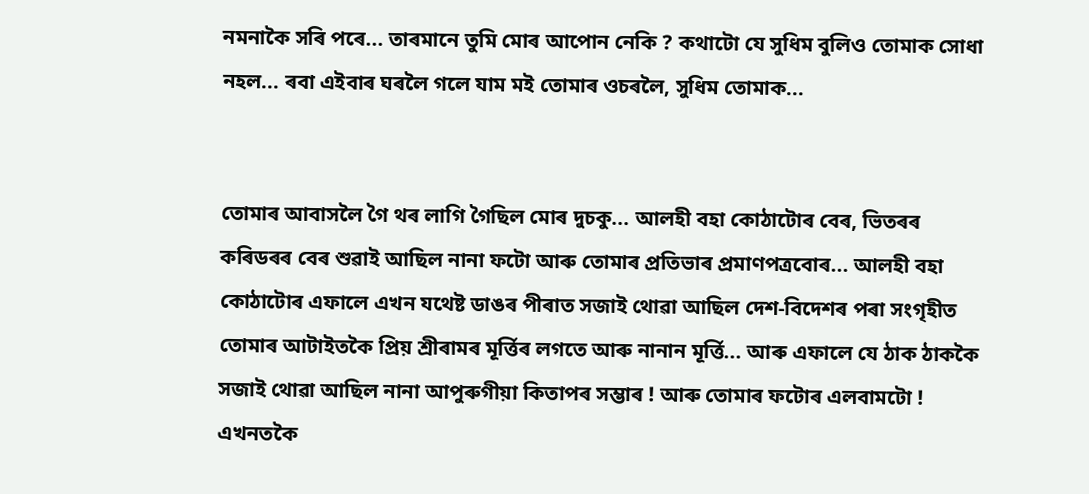নমনাকৈ সৰি পৰে... তাৰমানে তুমি মোৰ আপোন নেকি ? কথাটো যে সুধিম বুলিও তোমাক সোধা নহল... ৰবা এইবাৰ ঘৰলৈ গলে যাম মই তোমাৰ ওচৰলৈ, সুধিম তোমাক...


তোমাৰ আবাসলৈ গৈ থৰ লাগি গৈছিল মোৰ দুচকু... আলহী বহা কোঠাটোৰ বেৰ, ভিতৰৰ কৰিডৰৰ বেৰ শুৱাই আছিল নানা ফটো আৰু তোমাৰ প্রতিভাৰ প্রমাণপত্রবোৰ... আলহী বহা কোঠাটোৰ এফালে এখন যথেষ্ট ডাঙৰ পীৰাত সজাই থোৱা আছিল দেশ-বিদেশৰ পৰা সংগৃহীত তোমাৰ আটাইতকৈ প্রিয় শ্রীৰামৰ মূর্ত্তিৰ লগতে আৰু নানান মূর্ত্তি... আৰু এফালে যে ঠাক ঠাককৈ সজাই থোৱা আছিল নানা আপুৰুগীয়া কিতাপৰ সম্ভাৰ ! আৰু তোমাৰ ফটোৰ এলবামটো ! এখনতকৈ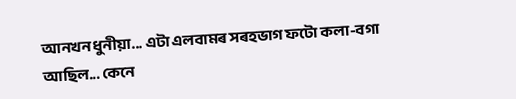আনখন ধুনীয়া... এটা এলবামৰ সৰহভাগ ফটো কলা-বগা আছিল... কেনে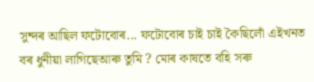সুন্দৰ আছিল ফটোবোৰ... ফটোবোৰ চাই চাই কৈছিলোঁ এইখনত বৰ ধুনীয়া লাগিছেআৰু তুমি ? মোৰ কাষতে বহি সৰু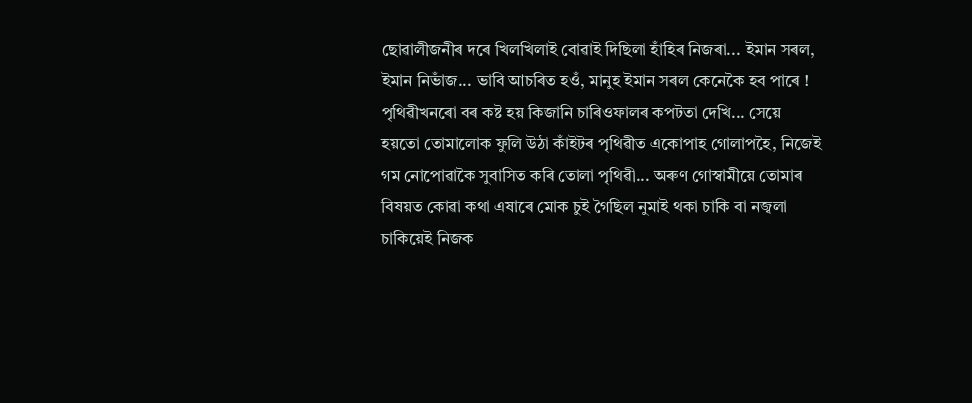ছোৱালীজনীৰ দৰে খিলখিলাই বোৱাই দিছিলা হাঁহিৰ নিজৰা... ইমান সৰল, ইমান নিভাঁজ... ভাবি আচৰিত হওঁ, মানুহ ইমান সৰল কেনেকৈ হব পাৰে ! পৃথিৱীখনৰো বৰ কষ্ট হয় কিজানি চাৰিওফালৰ কপটতা দেখি... সেয়ে হয়তো তোমালোক ফুলি উঠা কাঁইটৰ পৃথিৱীত একোপাহ গোলাপহৈ, নিজেই গম নোপোৱাকৈ সুবাসিত কৰি তোলা পৃথিৱী... অৰুণ গোস্বামীয়ে তোমাৰ বিষয়ত কোৱা কথা এষাৰে মোক চুই গৈছিল নুমাই থকা চাকি বা নজ্বলা চাকিয়েই নিজক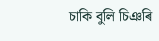চাকি বুলি চিঞৰি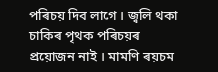পৰিচয় দিব লাগে । জ্বলি থকা চাকিৰ পৃথক পৰিচয়ৰ প্রয়োজন নাই । মামণি ৰয়চম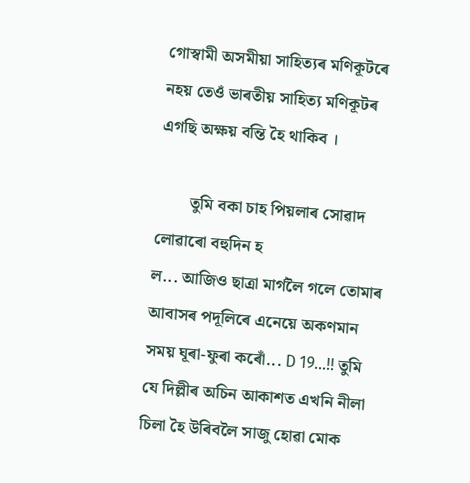গোস্বামী অসমীয়া সাহিত্যৰ মণিকূটৰে নহয় তেওঁ ভাৰতীয় সাহিত্য মণিকূটৰ এগছি অক্ষয় বন্তি হৈ থাকিব ।

        তুমি বকা চাহ পিয়লাৰ সোৱাদ লোৱাৰো বহুদিন হ
ল... আজিও ছাত্রা মার্গলৈ গলে তোমাৰ আবাসৰ পদূলিৰে এনেয়ে অকণমান সময় ঘূৰা-ফুৰা কৰোঁ... D 19...!! তুমি যে দিল্লীৰ অচিন আকাশত এখনি নীলা চিলা হৈ উৰিবলৈ সাজু হোৱা মোক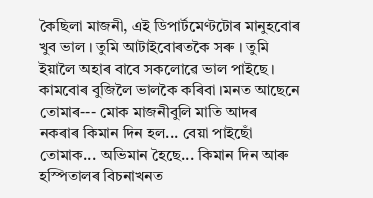কৈছিলা মাজনী, এই ডিপার্টমেণ্টটোৰ মানুহবোৰ খুব ভাল । তুমি আটাইবোৰতকৈ সৰু । তুমি ইয়ালৈ অহাৰ বাবে সকলোৱে ভাল পাইছে । কামবোৰ বুজিলৈ ভালকৈ কৰিবা ।মনত আছেনে তোমাৰ--- মোক মাজনীবুলি মাতি আদৰ নকৰাৰ কিমান দিন হল... বেয়া পাইছোঁ তোমাক... অভিমান হৈছে... কিমান দিন আৰু হস্পিতালৰ বিচনাখনত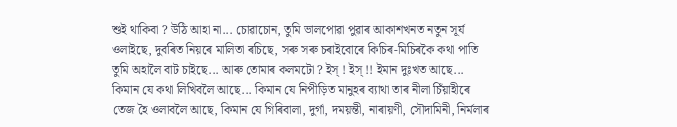শুই থাকিবা ? উঠি আহা না... চোৱাচোন, তুমি ভালপোৱা পুৱাৰ আকাশখনত নতুন সূর্য ওলাইছে, দুবৰিত নিয়ৰে মালিতা ৰচিছে, সৰু সৰু চৰাইবোৰে কিচিৰ-মিচিৰকৈ কথা পাতি তুমি অহালৈ বাট চাইছে... আৰু তোমাৰ কলমটো ? ইস্ ! ইস্ !! ইমান দুঃখত আছে... কিমান যে কথা লিখিবলৈ আছে... কিমান যে নিপীড়িত মানুহৰ ব্যাথা তাৰ নীলা চিঁয়াহীৰে তেজ হৈ ওলাবলৈ আছে, কিমান যে গিৰিবালা, দুর্গা, দময়ন্তী, নাৰায়ণী, সৌদামিনী, নির্মলাৰ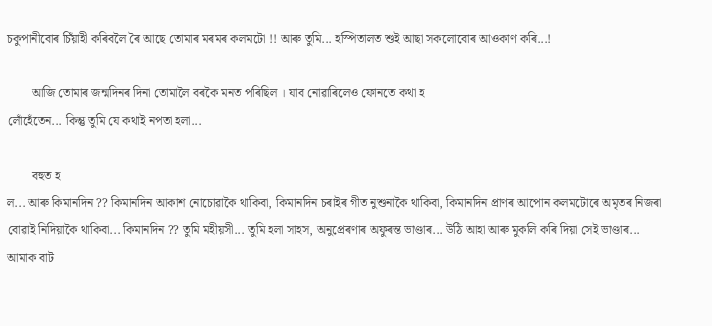চকুপানীবোৰ চিঁয়াহী কৰিবলৈ ৰৈ আছে তোমাৰ মৰমৰ কলমটো !! আৰু তুমি... হস্পিতালত শুই আছা সকলোবোৰ আওকাণ কৰি...!

        আজি তোমাৰ জন্মদিনৰ দিনা তোমালৈ বৰকৈ মনত পৰিছিল । যাব নোৱাৰিলেও ফোনতে কথা হ
লোঁহেঁতেন... কিন্তু তুমি যে কথাই নপতা হলা...

        বহুত হ
ল... আৰু কিমানদিন ?? কিমানদিন আকাশ নোচোৱাকৈ থাকিবা, কিমানদিন চৰাইৰ গীত নুশুনাকৈ থাকিবা, কিমানদিন প্রাণৰ আপোন কলমটোৰে অমৃতৰ নিজৰা বোৱাই নিদিয়াকৈ থাকিবা... কিমানদিন ?? তুমি মহীয়সী... তুমি হলা সাহস, অনুপ্রেৰণাৰ অফুৰন্ত ভাণ্ডাৰ... উঠি আহা আৰু মুকলি কৰি দিয়া সেই ভাণ্ডাৰ... আমাক বাট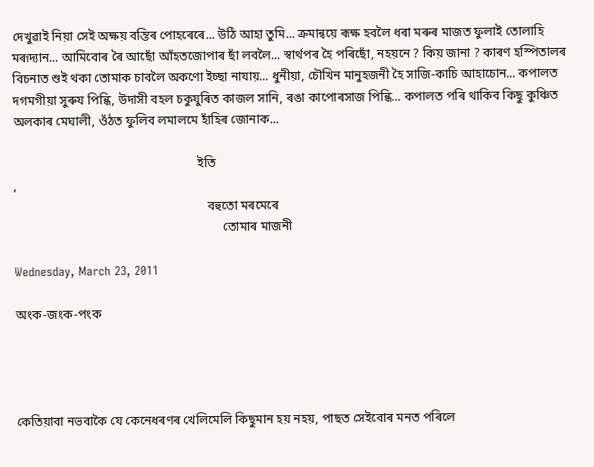দেখুৱাই নিয়া সেই অক্ষয় বন্তিৰ পোহৰেৰে... উঠি আহা তুমি... ক্রমান্বয়ে ৰূক্ষ হবলৈ ধৰা মৰুৰ মাজত ফুলাই তোলাহি মৰূদ্যান... আমিবোৰ ৰৈ আছোঁ আঁহতজোপাৰ ছাঁ লবলৈ... স্বার্থপৰ হৈ পৰিছোঁ, নহয়নে ? কিয় জানা ? কাৰণ হস্পিতালৰ বিচনাত শুই থকা তোমাক চাবলৈ অকণো ইচ্ছা নাযায়... ধুনীয়া, চৌখিন মানুহজনী হৈ সাজি-কাচি আহাচোন... কপালত দগমগীয়া সুৰুয পিন্ধি, উদাসী বহল চকুযুৰিত কাজল সানি, ৰঙা কাপোৰসাজ পিন্ধি... কপালত পৰি থাকিব কিছু কুঞ্চিত অলকাৰ মেঘালী, ওঁঠত ফুলিব লমালমে হাঁহিৰ জোনাক...

                                                           ইতি
,
                                                              বহুতো মৰমেৰে
                                                                   তোমাৰ মাজনী

Wednesday, March 23, 2011

অংক-জংক-পংক




কেতিয়াবা নভবাকৈ যে কেনেধৰণৰ খেলিমেলি কিছুমান হয় নহয়, পাছত সেইবোৰ মনত পৰিলে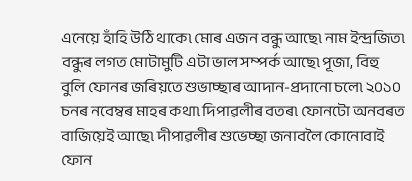এনেয়ে হাঁহি উঠি থাকে৷ মোৰ এজন বন্ধু আছে৷ নাম ইন্দ্ৰজিত৷ বন্ধুৰ লগত মোটামুটি এটা ভাল সম্পৰ্ক আছে৷ পূজা, বিহু বুলি ফোনৰ জৰিয়তে শুভাচ্ছাৰ আদান-প্ৰদানো চলে৷ ২০১০ চনৰ নবেম্বৰ মাহৰ কথা৷ দিপাৱলীৰ বতৰ৷ ফোনটো অনবৰত বাজিয়েই আছে৷ দীপাৱলীৰ শুভেচ্ছা জনাবলৈ কোনোবাই ফোন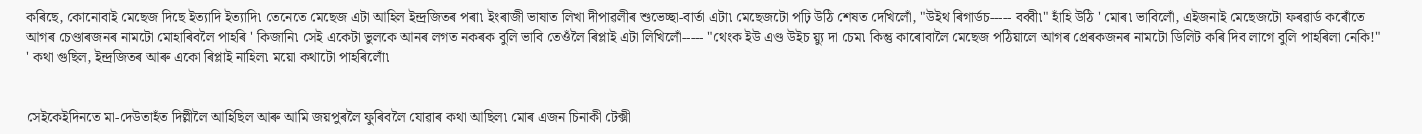কৰিছে, কোনোবাই মেছেজ দিছে ইত্যাদি ইত্যাদি৷ তেনেতে মেছেজ এটা আহিল ইন্দ্ৰজিতৰ পৰা৷ ইংৰাজী ভাষাত লিখা দীপাৱলীৰ শুভেচ্ছা-বাৰ্তা এটা৷ মেছেজটো পঢ়ি উঠি শেষত দেখিলোঁ, "উইথ ৰিগাৰ্ডচ----- বব্বী৷" হাঁহি উঠি ' মোৰ৷ ভাবিলোঁ, এইজনাই মেছেজটো ফৰৱাৰ্ড কৰোঁতে আগৰ চেণ্ডাৰজনৰ নামটো মোহাৰিবলৈ পাহৰি ' কিজানি৷ সেই একেটা ভুলকে আনৰ লগত নকৰক বুলি ভাবি তেওঁলৈ ৰিপ্লাই এটা লিখিলোঁ----- "থেংক ইউ এণ্ড উইচ য়্যু দা চেম৷ কিন্তু কাৰোবালৈ মেছেজ পঠিয়ালে আগৰ প্ৰেৰকজনৰ নামটো ডিলিট কৰি দিব লাগে বুলি পাহৰিলা নেকি!" ' কথা গুছিল, ইন্দ্ৰজিতৰ আৰু একো ৰিপ্লাই নাহিল৷ ময়ো কথাটো পাহৰিলোঁ৷


সেইকেইদিনতে মা-দেউতাহঁত দিল্লীলৈ আহিছিল আৰু আমি জয়পুৰলৈ ফুৰিবলৈ যোৱাৰ কথা আছিল৷ মোৰ এজন চিনাকী টেক্সী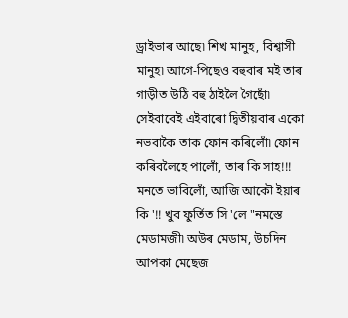ড্ৰাইভাৰ আছে৷ শিখ মানুহ, বিশ্বাসী মানুহ৷ আগে-পিছেও বহুবাৰ মই তাৰ গাড়ীত উঠি বহু ঠাইলৈ গৈছোঁ৷ সেইবাবেই এইবাৰো দ্বিতীয়বাৰ একো নভবাকৈ তাক ফোন কৰিলোঁ৷ ফোন কৰিবলৈহে পালোঁ, তাৰ কি সাহ!!! মনতে ভাবিলোঁ, আজি আকৌ ইয়াৰ কি '!! খুব ফুৰ্তিত সি 'লে "নমস্তে মেডামজী৷ অউৰ মেডাম, উচদিন আপকা মেছেজ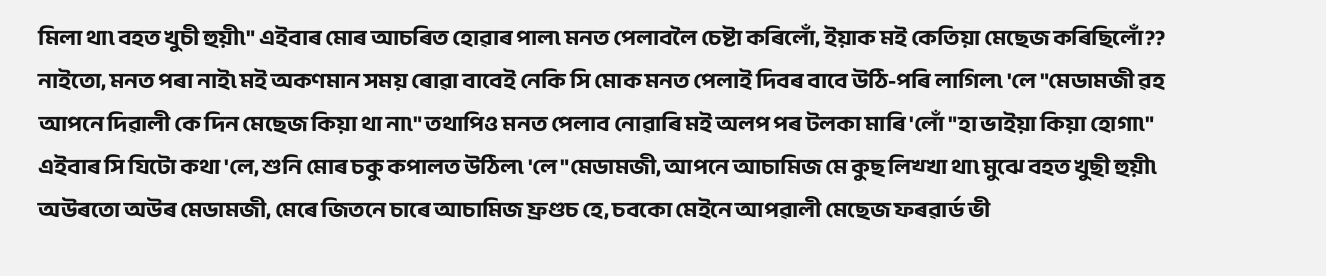মিলা থা৷ বহত খুচী হুয়ী৷" এইবাৰ মোৰ আচৰিত হোৱাৰ পাল৷ মনত পেলাবলৈ চেষ্টা কৰিলোঁ, ইয়াক মই কেতিয়া মেছেজ কৰিছিলোঁ?? নাইতো, মনত পৰা নাই৷ মই অকণমান সময় ৰোৱা বাবেই নেকি সি মোক মনত পেলাই দিবৰ বাবে উঠি-পৰি লাগিল৷ 'লে "মেডামজী ৱহ আপনে দিৱালী কে দিন মেছেজ কিয়া থা না৷" তথাপিও মনত পেলাব নোৱাৰি মই অলপ পৰ টলকা মাৰি 'লোঁ "হা ভাইয়া কিয়া হোগা৷" এইবাৰ সি যিটো কথা 'লে, শুনি মোৰ চকু কপালত উঠিল৷ 'লে "মেডামজী, আপনে আচামিজ মে কুছ লিখ্খা থা৷ মুঝে বহত খুছী হুয়ী৷ অউৰতো অউৰ মেডামজী, মেৰে জিতনে চাৰে আচামিজ ফ্ৰণ্ডচ হে, চবকো মেইনে আপৱালী মেছেজ ফৰৱাৰ্ড ভী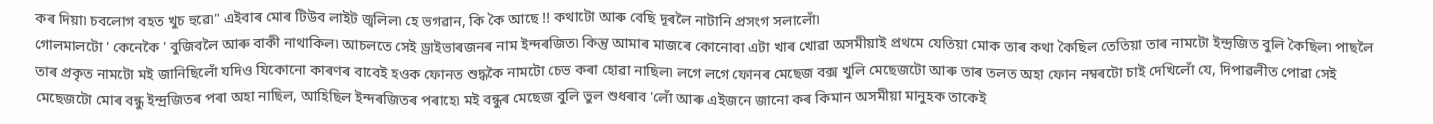কৰ দিয়া৷ চবলোগ বহত খুচ হুৱে৷" এইবাৰ মোৰ টিউব লাইট জ্বলিল৷ হে ভগৱান, কি কৈ আছে !! কথাটো আৰু বেছি দূৰলৈ নাটানি প্ৰসংগ সলালোঁ৷
গোলমালটো ' কেনেকৈ ' বুজিবলৈ আৰু বাকী নাথাকিল৷ আচলতে সেই ড্ৰাইভাৰজনৰ নাম ইন্দৰজিত৷ কিন্তু আমাৰ মাজৰে কোনোবা এটা খাৰ খোৱা অসমীয়াই প্ৰথমে যেতিয়া মোক তাৰ কথা কৈছিল তেতিয়া তাৰ নামটো ইন্দ্ৰজিত বুলি কৈছিল৷ পাছলৈ তাৰ প্ৰকৃত নামটো মই জানিছিলোঁ যদিও যিকোনো কাৰণৰ বাবেই হওক ফোনত শুদ্ধকৈ নামটো চেভ কৰা হোৱা নাছিল৷ লগে লগে ফোনৰ মেছেজ বক্স খুলি মেছেজটো আৰু তাৰ তলত অহা ফোন নম্বৰটো চাই দেখিলোঁ যে, দিপাৱলীত পোৱা সেই মেছেজটো মোৰ বন্ধু ইন্দ্ৰজিতৰ পৰা অহা নাছিল, আহিছিল ইন্দৰজিতৰ পৰাহে৷ মই বন্ধুৰ মেছেজ বুলি ভুল শুধৰাব 'লোঁ আৰু এইজনে জানো কৰ কিমান অসমীয়া মানুহক তাকেই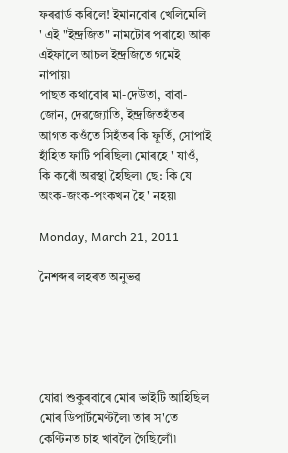ফৰৱাৰ্ড কৰিলে! ইমানবোৰ খেলিমেলি ' এই "ইন্দ্ৰজিত" নামটোৰ পৰাহে৷ আৰু এইফালে আচল ইন্দ্ৰজিতে গমেই নাপায়৷
পাছত কথাবোৰ মা-দেউতা, বাবা-জোন, দেৱজ্যোতি, ইন্দ্ৰজিতহঁতৰ আগত কওঁতে সিহঁতৰ কি ফূৰ্তি, সোপাই হাঁহিত ফাটি পৰিছিল৷ মোৰহে ' যাওঁ, কি কৰোঁ অৱস্থা হৈছিল৷ ছে: কি যে অংক-জংক-পংকখন হৈ ' নহয়৷

Monday, March 21, 2011

নৈশব্দৰ লহৰত অনুভৱ





যোৱা শুকুৰবাৰে মোৰ ভাইটি আহিছিল মোৰ ডিপাৰ্টমেণ্টলৈ৷ তাৰ স'তে কেণ্টিনত চাহ খাবলৈ গৈছিলোঁ৷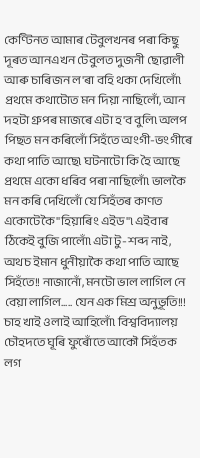কেণ্টিনত আমাৰ টেবুলখনৰ পৰা কিছু দূৰত আনএখন টেবুলত দুজনী ছোৱালী আৰু চাৰিজন ল'ৰা বহি থকা দেখিলোঁ৷ প্ৰথমে কথাটোত মন দিয়া নাছিলোঁ, আন দহটা গ্ৰুপৰ মাজৰে এটা হ'ব বুলি৷ অলপ পিছত মন কৰিলোঁ সিহঁতে অংগী-ভংগীৰে কথা পাতি আছে৷ ঘটনাটো কি হৈ আছে প্ৰথমে একো ধৰিব পৰা নাছিলোঁ৷ ভালকৈ মন কৰি দেখিলোঁ যে সিহঁতৰ কাণত একোটেকৈ "হিয়াৰিং এইড"৷ এইবাৰ ঠিকেই বুজি পালোঁ৷ এটা টু-শব্দ নাই, অথচ ইমান ধুনীয়াকৈ কথা পাতি আছে সিহঁতে!! নাজানোঁ, মনটো ভাল লাগিল নে বেয়া লাগিল..... যেন এক মিশ্ৰ অনুভূতি!!! চাহ খাই ওলাই আহিলোঁ৷ বিশ্ববিদ্যালয় চৌহদতে ঘূৰি ফুৰোঁতে আকৌ সিহঁতক লগ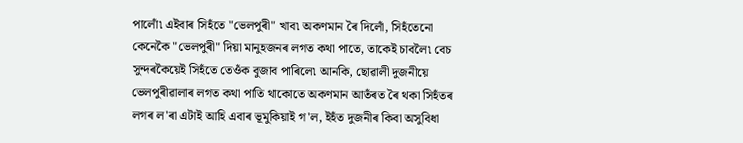পালোঁ৷ এইবাৰ সিহঁতে "ভেলপুৰী" খাব৷ অকণমান ৰৈ দিলোঁ, সিহঁতেনো কেনেকৈ "ভেলপুৰী" দিয়া মানুহজনৰ লগত কথা পাতে, তাকেই চাবলৈ৷ বেচ সুন্দৰকৈয়েই সিহঁতে তেওঁক বুজাব পাৰিলে৷ আনকি, ছোৱালী দুজনীয়ে ভেলপুৰীৱালাৰ লগত কথা পাতি থাকোতে অকণমান আতঁৰত ৰৈ থকা সিহঁতৰ লগৰ ল'ৰা এটাই আহি এবাৰ ভূমুকিয়াই গ'ল, ইহঁত দুজনীৰ কিবা অসুবিধা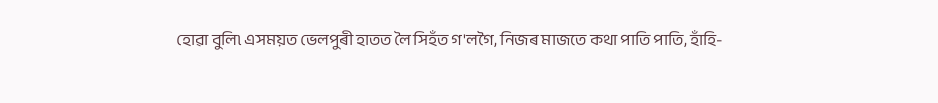হোৱা বুলি৷ এসময়ত ভেলপুৰী হাতত লৈ সিহঁত গ'লগৈ, নিজৰ মাজতে কথা পাতি পাতি, হাঁহি-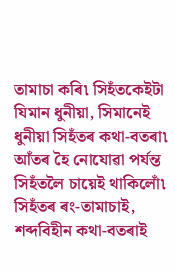তামাচা কৰি৷ সিহঁতকেইটা যিমান ধুনীয়া, সিমানেই ধুনীয়া সিহঁতৰ কথা-বতৰা৷ আঁতৰ হৈ নোযোৱা পৰ্যন্ত সিহঁতলৈ চায়েই থাকিলোঁ৷ সিহঁতৰ ৰং-তামাচাই, শব্দবিহীন কথা-বতৰাই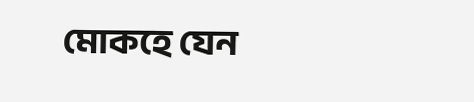মোকহে যেন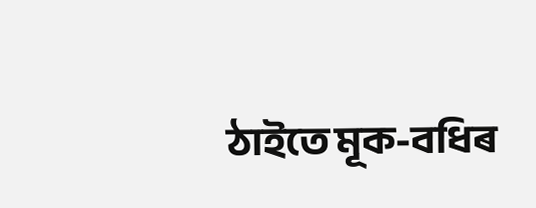ঠাইতে মূক-বধিৰ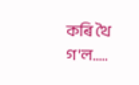কৰি থৈ গ'ল.....